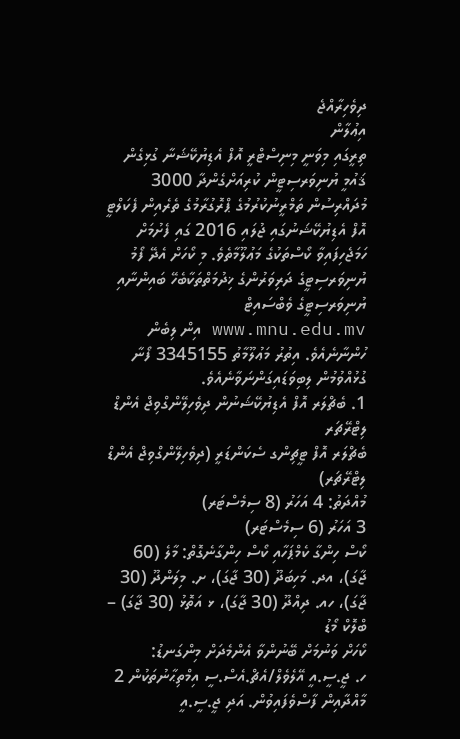ދިވެހިރާއްޖެ
އިޢުލާން
ތިރީގައި މިވަނީ މިނިސްޓްރީ އޮފް އެޑިޔުކޭޝަނާ ގުޅިގެން ޤައުމީ ޔުނިވަރސިޓީން ކުރިއަށްގެންދާ 3000 މުދައްރިސުން ތަމްރީނުކުރުމުގެ ޕްރޮގުރާމުގެ ތެރެއިން ފެކަލްޓީ އޮފް އެޑިޔުކޭޝަނުގައި ޖުލައި 2016 ގައި ފެށުމަށް ހަމަޖެހިފައިވާ ކޯސްތަކުގެ މަޢުލޫމާތެވެ. މި ކޯހަށް އެދޭ ފޯމު ޔުނިވަރސިޓީގެ ދަރިވަރުންގެ ޚިދުމަތްތަކާބެހޭ ބައިންނާއި ޔުނިވަރސިޓީގެ ވެބްސައިޓް www.mnu.edu.mv އިން ލިބެން ހުންނާނެއެވެ. އިތުރު މަޢުލޫމާތު 3345155 ފޯނާ ގުޅުއްވުމުން ލިބިވަޑައިގަންނަވާނެއެވެ.
1. ބެޗްލަރ އޮފް އެޑިޔުކޭޝަނުން ދިވެހިލޭންގްވިޖް އެންޑް ލިޓްރޭޗަރ
ބެޗްލަރ އޮފް ޓީޗިންގ ސެކަންޑަރީ (ދިވެހިލޭންގްވިޖް އެންޑް ލިޓްރޭޗަރ)
މުއްދަތު: 4 އަހަރު (8 ސިމެސްޓަރ)
3 އަހަރު (6 ސިމެސްޓަރ)
ކޯސް ހިންގާ ކެމްޕަހާއި ކޯސް ހިންގާނެގޮތް: މާލެ (60 ޖާގަ)، އދ. މަހިބަދޫ (30 ޖާގަ)، ށ. މިލަންދޫ (30 ޖާގަ)، ހއ. ދިއްދޫ (30 ޖާގަ)، ޅ އަތޮޅު (30 ޖާގަ) – ބްލޮކް މޯޑު
ކޯހަށް ވަނުމަށް ބޭނުންވާ އެންމެދަށް މިންގަނޑު:
ހ. ޖީ.ސީ.އީ އޭލެވެލް/އެޗް.އެސް.ސީ އިމްތިޙާނުތަކުން 2 މާއްދާއިން ފާސްވެފައިވުން. އަދި ޖީ.ސީ.އީ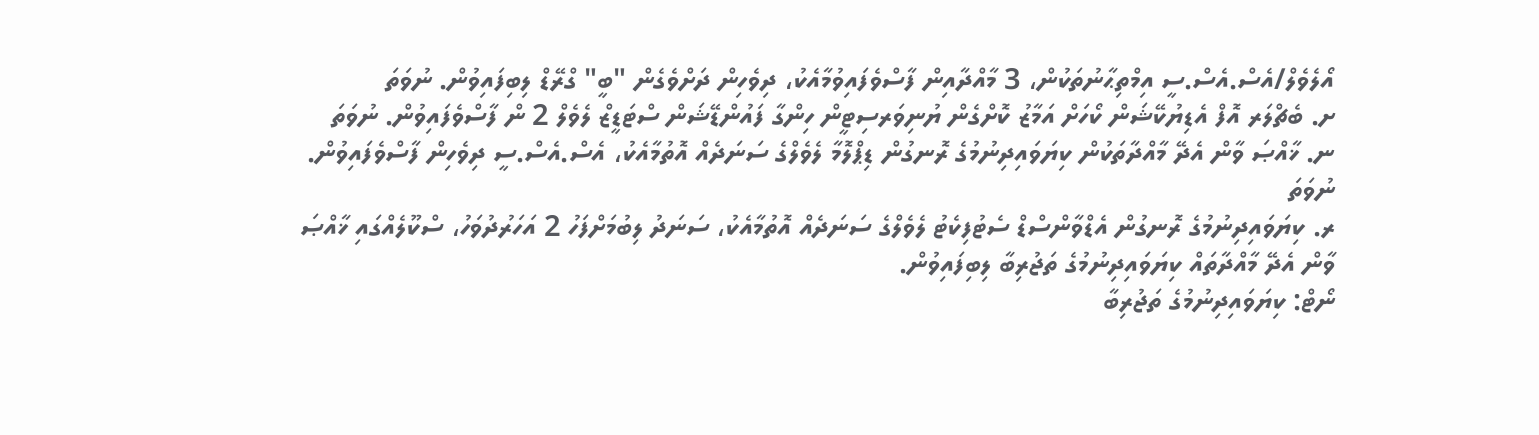އޯލެވެލް/އެސް.އެސް.ސީ އިމްތިޙާނުތަކުން، 3 މާއްދާއިން ފާސްވެފައިވުމާއެކު، ދިވެހިން ދަށްވެގެން "ބީ" ގްރޭޑް ލިބިފައިވުން. ނުވަތަ
ށ. ބެޗްލަރ އޮފް އެޑިޔުކޭޝަން ކޯހަށް އަމާޒު ކޮށްގެން ޔުނިވަރސިޓީން ހިންގާ ފައުންޑޭޝަން ސްޓަޑީޒް ލެވެލް 2 ން ފާސްވެފައިވުން. ނުވަތަ
ނ. ޚާއްޞަ ވާން އެދޭ މާއްދާތަކުން ކިޔަވައިދިނުމުގެ ރޮނގުން ޑިޕްލޮމާ ލެވެލްގެ ސަނަދެއް އޮތުމާއެކު، އެސް.އެސް.ސީ ދިވެހިން ފާސްވެފައިވުން. ނުވަތަ
ރ. ކިޔަވައިދިނުމުގެ ރޮނގުން އެޑްވާންސްޑް ސެޓުފިކެޓު ލެވެލްގެ ސަނަދެއް އޮތުމާއެކު، ސަނަދު ލިބުމަށްފަހު 2 އަހަރުދުވަހު، ސްކޫލެއްގައި ޚާއްޞަ ވާން އެދޭ މާއްދާތައް ކިޔަވައިދިނުމުގެ ތަޖުރިބާ ލިބިފައިވުން.
ނޯޓް: ކިޔަވައިދިނުމުގެ ތަޖުރިބާ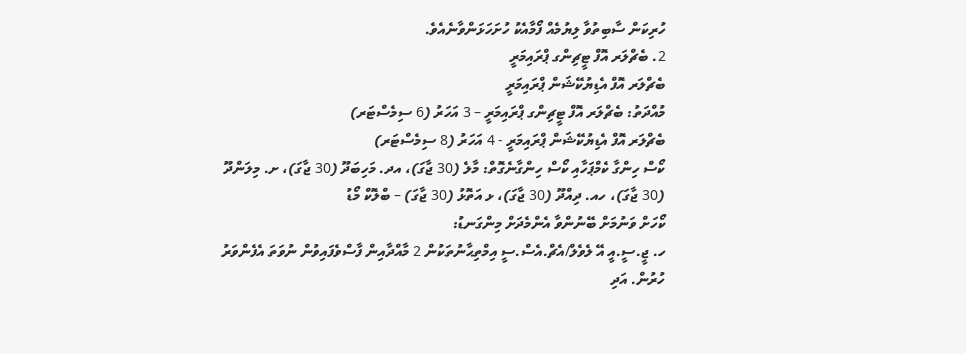ހުރިކަން ސާބިތުވާ ލިޔުމެއް ފޯމާއެކު ހުށަހަޅަންވާނެއެވެ.
2. ބެޗްލަރ އޮފް ޓީޗިންގ ޕްރައިމަރީ
ބެޗްލަރ އޮފް އެޑިޔުކޭޝަން ޕްރައިމަރީ
މުއްދަތު: ބެޗްލަރ އޮފް ޓީޗިންގ ޕްރައިމަރީ – 3 އަހަރު (6 ސިމެސްޓަރ)
ބެޗްލަރ އޮފް އެޑިޔުކޭޝަން ޕްރައިމަރީ - 4 އަހަރު (8 ސިމެސްޓަރ)
ކޯސް ހިންގާ ކެމްޕަހާއި ކޯސް ހިންގާނެގޮތް: މާލެ (30 ޖާގަ)، އދ. މަހިބަދޫ (30 ޖާގަ)، ށ. މިލަންދޫ (30 ޖާގަ)، ހއ. ދިއްދޫ (30 ޖާގަ)، ޅ އަތޮޅު (30 ޖާގަ) – ބްލޮކް މޯޑު
ކޯހަށް ވަނުމަށް ބޭނުންވާ އެންމެދަށް މިންގަނޑު:
ހ. ޖީ.ސީ.އީ އޭ ލެވެލް/އެޗް.އެސް.ސީ އިމްތިޙާނުތަކުން 2 މާއްދާއިން ފާސްވެފައިވުން ނުވަތަ އެފެންވަރު ހުރުން. އަދި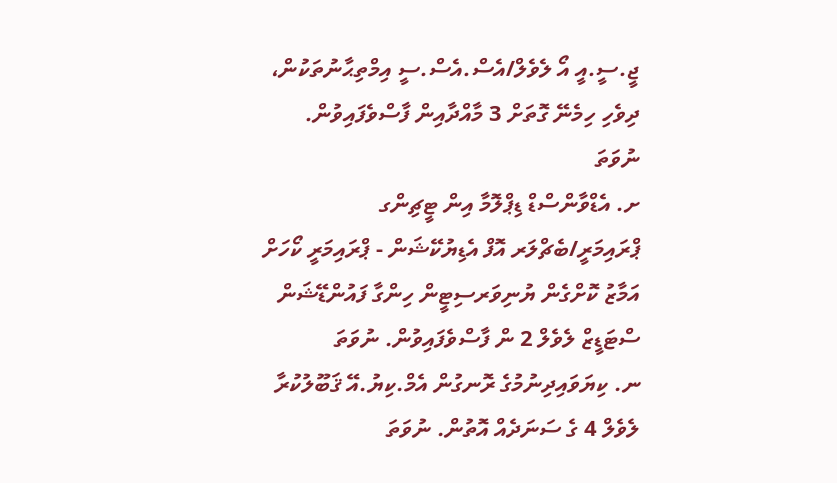ޖީ.ސީ.އީ އޯ ލެވެލް/އެސް.އެސް.ސީ އިމްތިޙާނުތަކުން، ދިވެހި ހިމެނޭ ގޮތަށް 3 މާއްދާއިން ފާސްވެފައިވުން. ނުވަތަ
ށ. އެޑްވާންސްޑް ޑިޕްލޮމާ އިން ޓީޗިންގ ޕްރައިމަރީ/ބެޗްލަރ އޮފް އެޑިޔުކޭޝަން - ޕްރައިމަރީ ކޯހަށް އަމާޒު ކޮށްގެން ޔުނިވަރސިޓީން ހިންގާ ފައުންޑޭޝަން ސްޓަޑީޒް ލެވެލް 2 ން ފާސްވެފައިވުން. ނުވަތަ
ނ. ކިޔަވައިދިނުމުގެ ރޮނގުން އެމް.ކިޔު.އޭ ޤަބޫލުކުރާ ލެވެލް 4 ގެ ސަނަދެއް އޮތުން. ނުވަތަ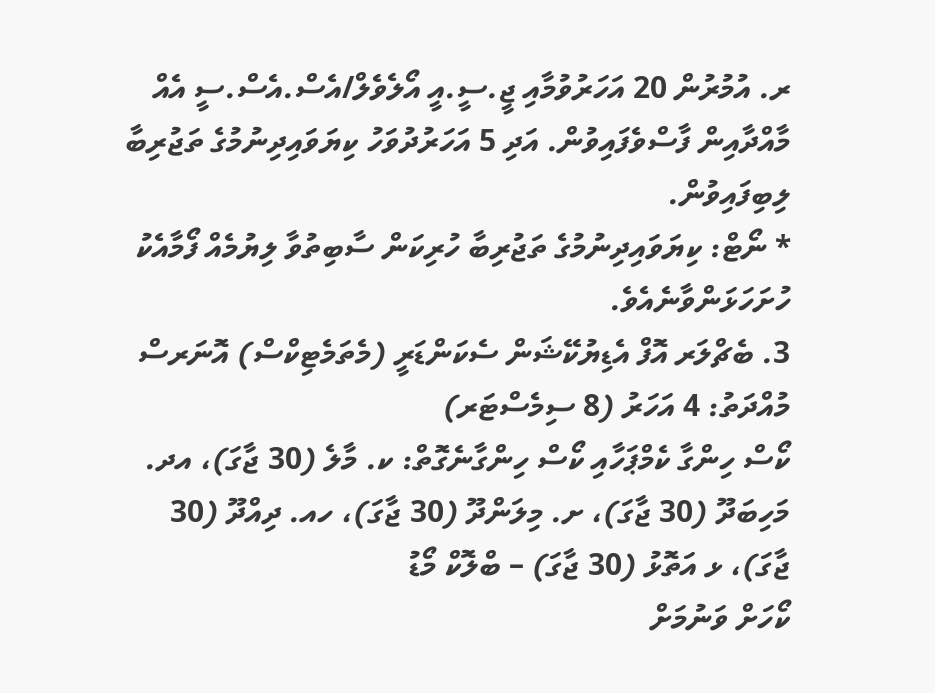ރ. އުމުރުން 20 އަހަރުވުމާއި ޖީ.ސީ.އީ އޯލެވެލް/އެސް.އެސް.ސީ އެއް މާއްދާއިން ފާސްވެފައިވުން. އަދި 5 އަހަރުދުވަހު ކިޔަވައިދިނުމުގެ ތަޖުރިބާ ލިބިފައިވުން.
* ނޯޓް: ކިޔަވައިދިނުމުގެ ތަޖުރިބާ ހުރިކަން ސާބިތުވާ ލިޔުމެއް ފޯމާއެކު ހުށަހަޅަންވާނެއެވެ.
3. ބެޗްލަރ އޮފް އެޑިޔުކޭޝަން ސެކަންޑަރީ (މެތަމެޓިކްސް) އޮނަރސް
މުއްދަތު: 4 އަހަރު (8 ސިމެސްޓަރ)
ކޯސް ހިންގާ ކެމްޕަހާއި ކޯސް ހިންގާނެގޮތް: ކ. މާލެ (30 ޖާގަ)، އދ. މަހިބަދޫ (30 ޖާގަ)، ށ. މިލަންދޫ (30 ޖާގަ)، ހއ. ދިއްދޫ (30 ޖާގަ)، ޅ އަތޮޅު (30 ޖާގަ) – ބްލޮކް މޯޑު
ކޯހަށް ވަނުމަށް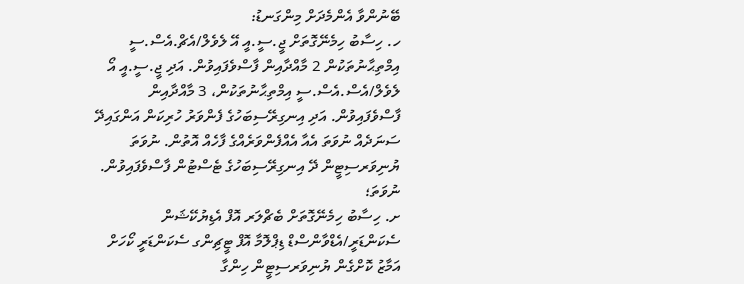ބޭނުންވާ އެންމެދަށް މިންގަނޑު:
ހ. ހިސާބު ހިމެނޭގޮތަށް ޖީ.ސީ.އީ އޭ ލެވެލް/އެޗް.އެސް.ސީ އިމްތިޙާނުތަކުން 2 މާއްދާއިން ފާސްވެފައިވުން. އަދި ޖީ.ސީ.އީ އޯ ލެވެލް/އެސް.އެސް.ސީ އިމްތިޙާނުތަކުން، 3 މާއްދާއިން ފާސްވެފައިވުން. އަދި އިނގިރޭސިބަހުގެ ފެންވަރު ހުރިކަން އަންގައިދޭ ސަނަދެއް ނުވަތަ އެއާ އެއްފެންވަރެއްގެ ފާހެއް އޮތުން. ނުވަތަ ޔުނިވަރސިޓީން ދޭ އިނގިރޭސިބަހުގެ ޓެސްޓުން ފާސްވެފައިވުން. ނުވަތަ؛
ށ. ހިސާބު ހިމެނޭގޮތަށް ބެޗްލަރ އޮފް އެޑިޔުކޭޝަން ސެކަންޑަރީ/އެޑްވާންސްޑް ޑިޕްލޮމާ އޮފް ޓީޗިންގ ސެކަންޑަރީ ކޯހަށް އަމާޒު ކޮށްގެން ޔުނިވަރސިޓީން ހިންގާ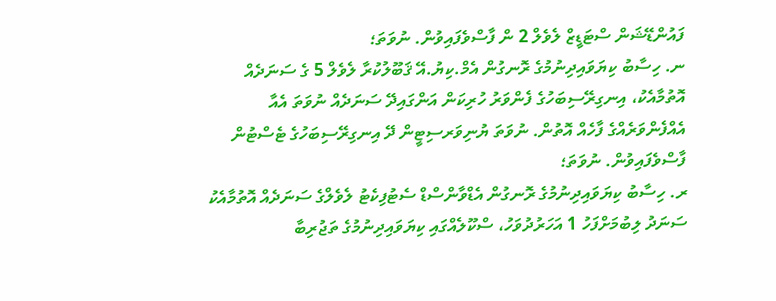ފައުންޑޭޝަން ސްޓަޑީޒް ލެވެލް 2 ން ފާސްވެފައިވުން. ނުވަތަ؛
ނ. ހިސާބު ކިޔަވައިދިނުމުގެ ރޮނގުން އެމް.ކިޔު.އޭ ޤަބޫލުކުރާ ލެވެލް 5 ގެ ސަނަދެއް އޮތުމާއެކު، އިނގިރޭސިބަހުގެ ފެންވަރު ހުރިކަން އަންގައިދޭ ސަނަދެއް ނުވަތަ އެއާ އެއްފެންވަރެއްގެ ފާހެއް އޮތުން. ނުވަތަ ޔުނިވަރސިޓީން ދޭ އިނގިރޭސިބަހުގެ ޓެސްޓުން ފާސްވެފައިވުން. ނުވަތަ؛
ރ. ހިސާބު ކިޔަވައިދިނުމުގެ ރޮނގުން އެޑްވާންސްޑް ސެޓުފިކެޓު ލެވެލްގެ ސަނަދެއް އޮތުމާއެކު ސަނަދު ލިބުމަށްފަހު 1 އަހަރުދުވަހު، ސްކޫލެއްގައި ކިޔަވައިދިނުމުގެ ތަޖުރިބާ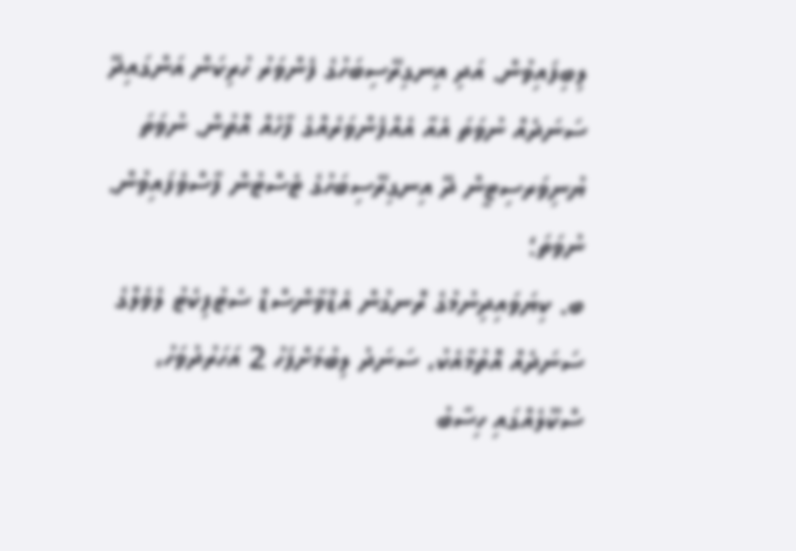ލިބިފައިވުން. އަދި އިނގިރޭސިބަހުގެ ފެންވަރު ހުރިކަން އަންގައިދޭ ސަނަދެއް ނުވަތަ އެއާ އެއްފެންވަރެއްގެ ފާހެއް އޮތުން. ނުވަތަ ޔުނިވަރސިޓީން ދޭ އިނގިރޭސިބަހުގެ ޓެސްޓުން ފާސްވެފައިވުން. ނުވަތަ؛
ބ. ކިޔަވައިދިނުމުގެ ރޮނގުން އެޑްވާންސްޑް ސެޓުފިކެޓު ލެވެލްގެ ސަނަދެއް އޮތުމާއެކު، ސަނަދު ލިބުމަށްފަހު 2 އަހަރުދުވަހު، ސްކޫލެއްގައި ހިސާބު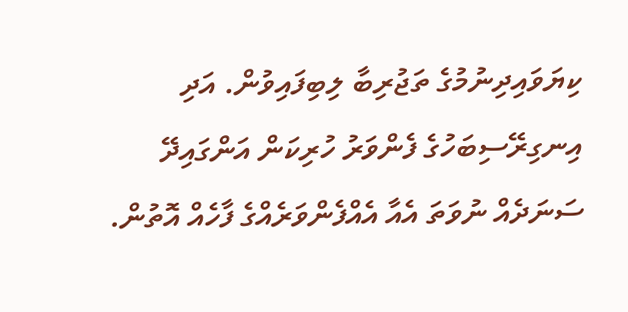ކިޔަވައިދިނުމުގެ ތަޖުރިބާ ލިބިފައިވުން. އަދި އިނގިރޭސިބަހުގެ ފެންވަރު ހުރިކަން އަންގައިދޭ ސަނަދެއް ނުވަތަ އެއާ އެއްފެންވަރެއްގެ ފާހެއް އޮތުން.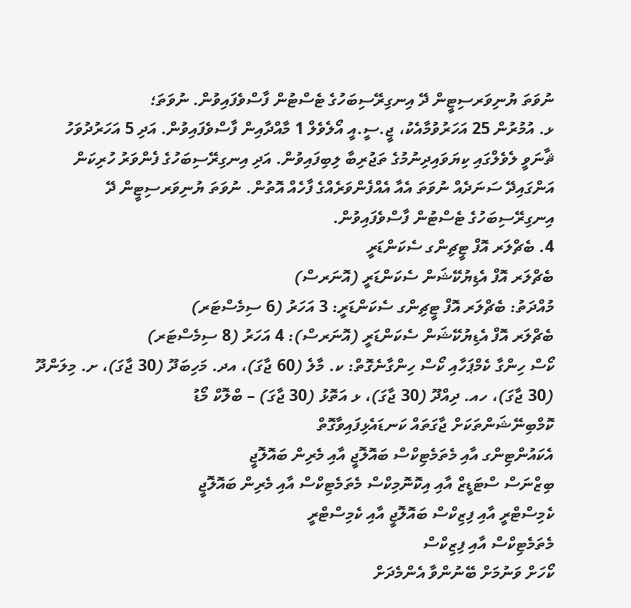ނުވަތަ ޔުނިވަރސިޓީން ދޭ އިނގިރޭސިބަހުގެ ޓެސްޓުން ފާސްވެފައިވުން. ނުވަތަ؛
ޅ. އުމުރުން 25 އަހަރުވުމާއެކު، ޖީ.ސީ.އީ އޯލެވެލް 1 މާއްދާއިން ފާސްވެފައިވުން. އަދި 5 އަހަރުދުވަހު ޘާނަވީ ލެވެލްގައި ކިޔަވައިދިނުމުގެ ތަޖުރިބާ ލިބިފައިވުން. އަދި އިނގިރޭސިބަހުގެ ފެންވަރު ހުރިކަން އަންގައިދޭ ސަނަދެއް ނުވަތަ އެއާ އެއްފެންވަރެއްގެ ފާހެއް އޮތުން. ނުވަތަ ޔުނިވަރސިޓީން ދޭ އިނގިރޭސިބަހުގެ ޓެސްޓުން ފާސްވެފައިވުން.
4. ބެޗްލަރ އޮފް ޓީޗިންގ ސެކަންޑަރީ
ބެޗްލަރ އޮފް އެޑިޔުކޭޝަން ސެކަންޑަރީ (އޮނަރސް)
މުއްދަތު: ބެޗްލަރ އޮފް ޓީޗިންގ ސެކަންޑަރީ: 3 އަހަރު (6 ސިމެސްޓަރ)
ބެޗްލަރ އޮފް އެޑިޔުކޭޝަން ސެކަންޑަރީ (އޮނަރސް): 4 އަހަރު (8 ސިމެސްޓަރ)
ކޯސް ހިންގާ ކެމްޕަހާއި ކޯސް ހިންގާނެގޮތް: ކ. މާލެ (60 ޖާގަ)، އދ. މަހިބަދޫ (30 ޖާގަ)، ށ. މިލަންދޫ (30 ޖާގަ)، ހއ. ދިއްދޫ (30 ޖާގަ)، ޅ އަތޮޅު (30 ޖާގަ) – ބްލޮކް މޯޑު
ކޮމްބިނޭޝަންތަކަށް ޖާގަތައް ކަނޑައެޅިފައިވާގޮތް
އެކައުންޓިންގ އާއި މެތަމެޓިކްސް ބައޮލޮޖީ އާއި މެރިން ބައޮލޮޖީ
ބިޒްނަސް ސްޓަޑީޒް އާއި އިކޮނޮމިކްސް މެތަމެޓިކްސް އާއި މެރިން ބައޮލޮޖީ
ކެމިސްޓްރީ އާއި ފިޒިކްސް ބައޮލޮޖީ އާއި ކެމިސްޓްރީ
މެތަމެޓިކްސް އާއި ފިޒިކްސް
ކޯހަށް ވަނުމަށް ބޭނުންވާ އެންމެދަށް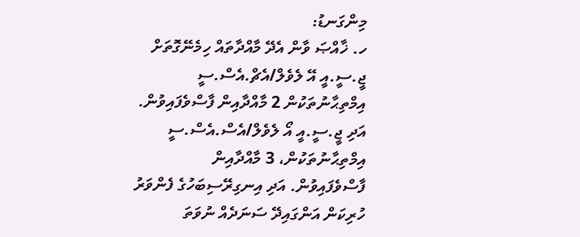މިންގަނޑު:
ހ. ޚާއްޞަ ވާން އެދޭ މާއްދާތައް ހިމެނޭގޮތަށް ޖީ.ސީ.އީ އޭ ލެވެލް/އެޗް.އެސް.ސީ އިމްތިޙާނުތަކުން 2 މާއްދާއިން ފާސްވެފައިވުން. އަދި ޖީ.ސީ.އީ އޯ ލެވެލް/އެސް.އެސް.ސީ އިމްތިޙާނުތަކުން، 3 މާއްދާއިން ފާސްވެފައިވުން. އަދި އިނގިރޭސިބަހުގެ ފެންވަރު ހުރިކަން އަންގައިދޭ ސަނަދެއް ނުވަތަ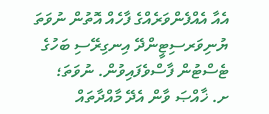އެއާ އެއްފެންވަރެއްގެ ފާހެއް އޮތުން ނުވަތަ ޔުނިވަރސިޓީންދޭ އިނގިރޭސި ބަހުގެ ޓެސްޓުން ފާސްވެފައިވުން. ނުވަތަ؛
ށ. ޚާއްޞަ ވާން އެދޭ މާއްދާތައް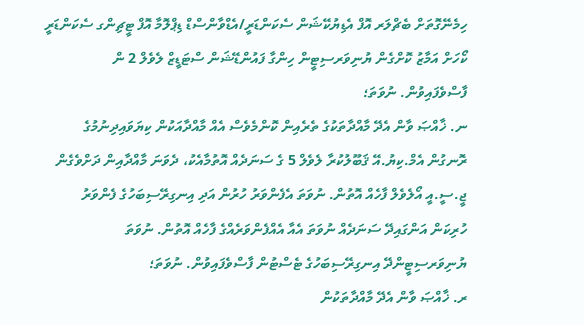ހިމެނޭގޮތަށް ބެޗްލަރ އޮފް އެޑިޔުކޭޝަން ސެކަންޑަރީ/އެޑްވާންސްޑް ޑިޕްލޮމާ އޮފް ޓީޗިންގ ސެކަންޑަރީ ކޯހަށް އަމާޒު ކޮށްގެން ޔުނިވަރސިޓީން ހިންގާ ފައުންޑޭޝަން ސްޓަޑީޒް ލެވެލް 2 ން ފާސްވެފައިވުން. ނުވަތަ؛
ނ. ޚާއްޞަ ވާން އެދޭ މާއްދާތަކުގެ ތެރެއިން ކޮންމެވެސް އެއް މާއްދާއަކުން ކިޔަވައިދިނުމުގެ ރޮނގުން އެމް.ކިޔު.އޭ ޤަބޫލުކުރާ ލެވެލް 5 ގެ ސަނަދެއް އޮތުމާއެކު، ދެވަނަ މާއްދާއިން ދަށްވެގެން ޖީ.ސީ.އީ އޯލެވެލް ފާހެއް އޮތުން. ނުވަތަ އެފެންވަރު ހުރުން އަދި އިނގިރޭސިބަހުގެ ފެންވަރު ހުރިކަން އަންގައިދޭ ސަނަދެއް ނުވަތަ އެއާ އެއްފެންވަރެއްގެ ފާހެއް އޮތުން. ނުވަތަ ޔުނިވަރސިޓީންދޭ އިނގިރޭސިބަހުގެ ޓެސްޓުން ފާސްވެފައިވުން. ނުވަތަ؛
ރ. ޚާއްޞަ ވާން އެދޭ މާއްދާތަކުން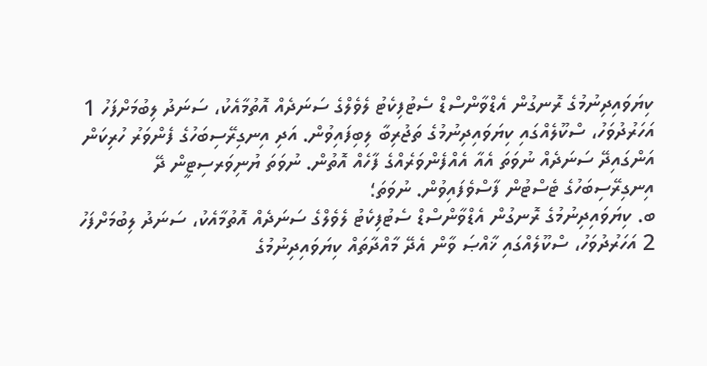ކިޔަވައިދިނުމުގެ ރޮނގުން އެޑްވާންސްޑް ސެޓުފިކެޓު ލެވެލްގެ ސަނަދެއް އޮތުމާއެކު، ސަނަދު ލިބުމަށްފަހު 1 އަހަރުދުވަހު، ސްކޫލެއްގައި ކިޔަވައިދިނުމުގެ ތަޖުރިބާ ލިބިފައިވުން. އަދި އިނގިރޭސިބަހުގެ ފެންވަރު ހުރިކަން އަންގައިދޭ ސަނަދެއް ނުވަތަ އެއާ އެއްފެންވަރެއްގެ ފާހެއް އޮތުން. ނުވަތަ ޔުނިވަރސިޓީން ދޭ އިނގިރޭސިބަހުގެ ޓެސްޓުން ފާސްވެފައިވުން. ނުވަތަ؛
ބ. ކިޔަވައިދިނުމުގެ ރޮނގުން އެޑްވާންސްޑް ސެޓުފިކެޓު ލެވެލްގެ ސަނަދެއް އޮތުމާއެކު، ސަނަދު ލިބުމަށްފަހު 2 އަހަރުދުވަހު، ސްކޫލެއްގައި ޚާއްޞަ ވާން އެދޭ މާއްދާތައް ކިޔަވައިދިނުމުގެ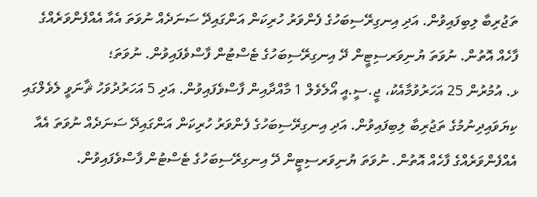ތަޖުރިބާ ލިބިފައިވުން. އަދި އިނގިރޭސިބަހުގެ ފެންވަރު ހުރިކަން އަންގައިދޭ ސަނަދެއް ނުވަތަ އެއާ އެއްފެންވަރެއްގެ ފާހެއް އޮތުން. ނުވަތަ ޔުނިވަރސިޓީން ދޭ އިނގިރޭސިބަހުގެ ޓެސްޓުން ފާސްވެފައިވުން. ނުވަތަ؛
ޅ. އުމުރުން 25 އަހަރުވުމާއެކު، ޖީ.ސީ.އީ އޯލެވެލް 1 މާއްދާއިން ފާސްވެފައިވުން. އަދި 5 އަހަރުދުވަހު ޘާނަވީ ލެވެލްގައި ކިޔަވައިދިނުމުގެ ތަޖުރިބާ ލިބިފައިވުން. އަދި އިނގިރޭސިބަހުގެ ފެންވަރު ހުރިކަން އަންގައިދޭ ސަނަދެއް ނުވަތަ އެއާ އެއްފެންވަރެއްގެ ފާހެއް އޮތުން. ނުވަތަ ޔުނިވަރސިޓީން ދޭ އިނގިރޭސިބަހުގެ ޓެސްޓުން ފާސްވެފައިވުން.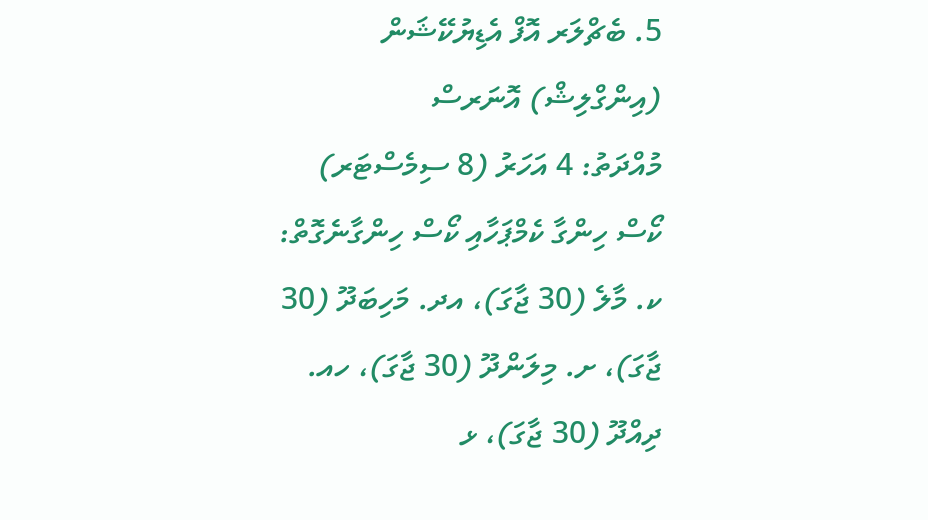5. ބެޗްލަރ އޮފް އެޑިޔުކޭޝަން (އިންގްލިޝް) އޮނަރސް
މުއްދަތު: 4 އަހަރު (8 ސިމެސްޓަރ)
ކޯސް ހިންގާ ކެމްޕަހާއި ކޯސް ހިންގާނެގޮތް: ކ. މާލެ (30 ޖާގަ)، އދ. މަހިބަދޫ (30 ޖާގަ)، ށ. މިލަންދޫ (30 ޖާގަ)، ހއ. ދިއްދޫ (30 ޖާގަ)، ޅ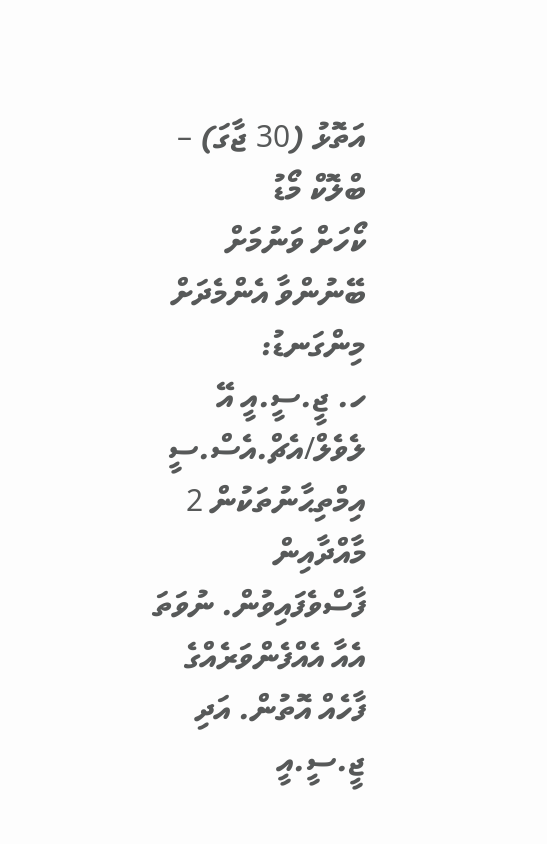އަތޮޅު (30 ޖާގަ) – ބްލޮކް މޯޑު
ކޯހަށް ވަނުމަށް ބޭނުންވާ އެންމެދަށް މިންގަނޑު:
ހ. ޖީ.ސީ.އީ އޭ ލެވެލް/އެޗް.އެސް.ސީ އިމްތިޙާނުތަކުން 2 މާއްދާއިން ފާސްވެފައިވުން. ނުވަތަ އެއާ އެއްފެންވަރެއްގެ ފާހެއް އޮތުން. އަދި ޖީ.ސީ.އީ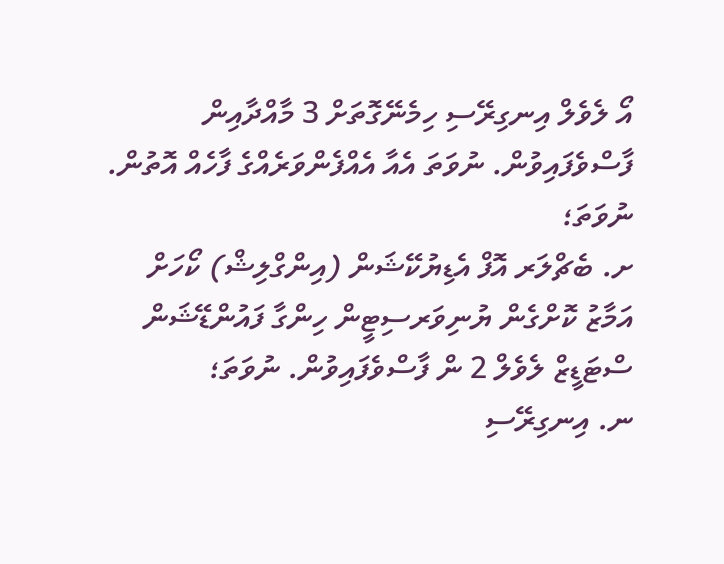އޯ ލެވެލް އިނގިރޭސި ހިމެނޭގޮތަށް 3 މާއްދާއިން ފާސްވެފައިވުން. ނުވަތަ އެއާ އެއްފެންވަރެއްގެ ފާހެއް އޮތުން. ނުވަތަ؛
ށ. ބެޗްލަރ އޮފް އެޑިޔުކޭޝަން (އިންގްލިޝް) ކޯހަށް އަމާޒު ކޮށްގެން ޔުނިވަރސިޓީން ހިންގާ ފައުންޑޭޝަން ސްޓަޑީޒް ލެވެލް 2 ން ފާސްވެފައިވުން. ނުވަތަ؛
ނ. އިނގިރޭސި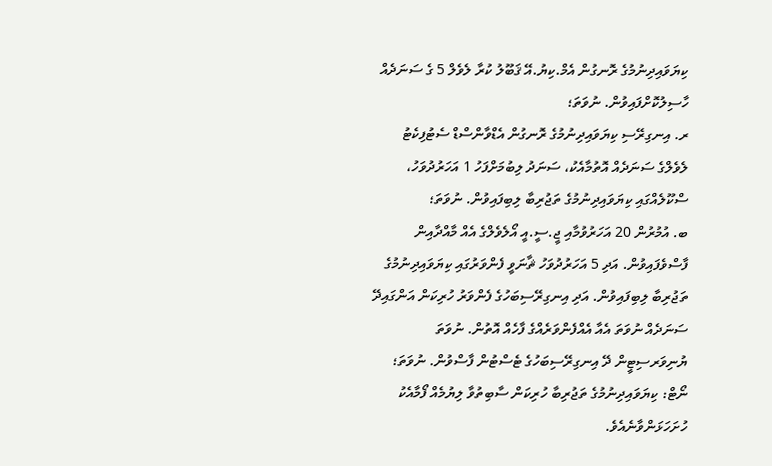ކިޔަވައިދިނުމުގެ ރޮނގުން އެމް.ކިޔު.އޭ ޤަބޫލު ކުރާ ލެވެލް 5 ގެ ސަނަދެއް ހާސިލުކޮށްފައިވުން. ނުވަތަ؛
ރ. އިނގިރޭސި ކިޔަވައިދިނުމުގެ ރޮނގުން އެޑްވާންސްޑް ސެޓުފިކެޓު ލެވެލްގެ ސަނަދެއް އޮތުމާއެކު، ސަނަދު ލިބުމަށްފަހު 1 އަހަރުދުވަހު، ސްކޫލެއްގައި ކިޔަވައިދިނުމުގެ ތަޖުރިބާ ލިބިފައިވުން. ނުވަތަ؛
ބ. އުމުރުން 20 އަހަރުވުމާއި ޖީ.ސީ.އީ އޯލެވެލްގެ އެއް މާއްދާއިން ފާސްވެފައިވުން. އަދި 5 އަހަރުދުވަހު ޘާނަވީ ފެންވަރުގައި ކިޔަވައިދިނުމުގެ ތަޖުރިބާ ލިބިފައިވުން. އަދި އިނގިރޭސިބަހުގެ ފެންވަރު ހުރިކަން އަންގައިދޭ ސަނަދެއް ނުވަތަ އެއާ އެއްފެންވަރެއްގެ ފާހެއް އޮތުން. ނުވަތަ ޔުނިވަރސިޓީން ދޭ އިނގިރޭސިބަހުގެ ޓެސްޓުން ފާސްވުން. ނުވަތަ؛
ނޯޓް: ކިޔަވައިދިނުމުގެ ތަޖުރިބާ ހުރިކަން ސާބިތުވާ ލިޔުމެއް ފޯމާއެކު ހުށަހަޅަންވާނެއެވެ.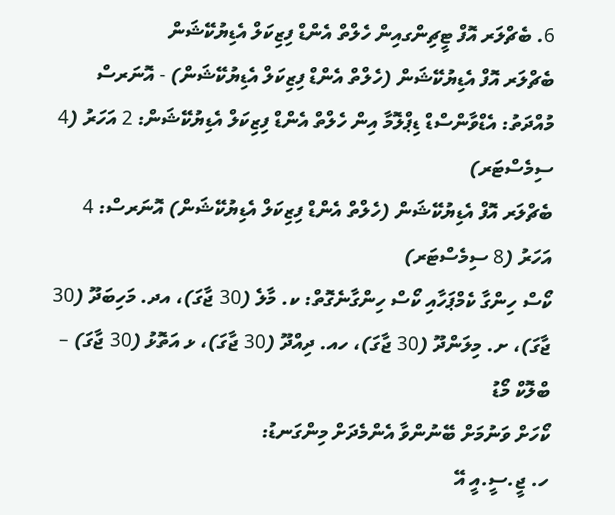6. ބެޗްލަރ އޮފް ޓީޗިންގއިން ހެލްތް އެންޑް ފިޒިކަލް އެޑިޔުކޭޝަން
ބެޗްލަރ އޮފް އެޑިޔުކޭޝަން (ހެލްތް އެންޑް ފިޒިކަލް އެޑިޔުކޭޝަން) - އޮނަރސް
މުއްދަތު: އެޑްވާންސްޑް ޑިޕްލޮމާ އިން ހެލްތް އެންޑް ފިޒިކަލް އެޑިޔުކޭޝަން: 2 އަހަރު (4 ސިމެސްޓަރ)
ބެޗްލަރ އޮފް އެޑިޔުކޭޝަން (ހެލްތް އެންޑް ފިޒިކަލް އެޑިޔުކޭޝަން) އޮނަރސް: 4 އަހަރު (8 ސިމެސްޓަރ)
ކޯސް ހިންގާ ކެމްޕަހާއި ކޯސް ހިންގާނެގޮތް: ކ. މާލެ (30 ޖާގަ)، އދ. މަހިބަދޫ (30 ޖާގަ)، ށ. މިލަންދޫ (30 ޖާގަ)، ހއ. ދިއްދޫ (30 ޖާގަ)، ޅ އަތޮޅު (30 ޖާގަ) – ބްލޮކް މޯޑު
ކޯހަށް ވަނުމަށް ބޭނުންވާ އެންމެދަށް މިންގަނޑު:
ހ. ޖީ.ސީ.އީ އޭ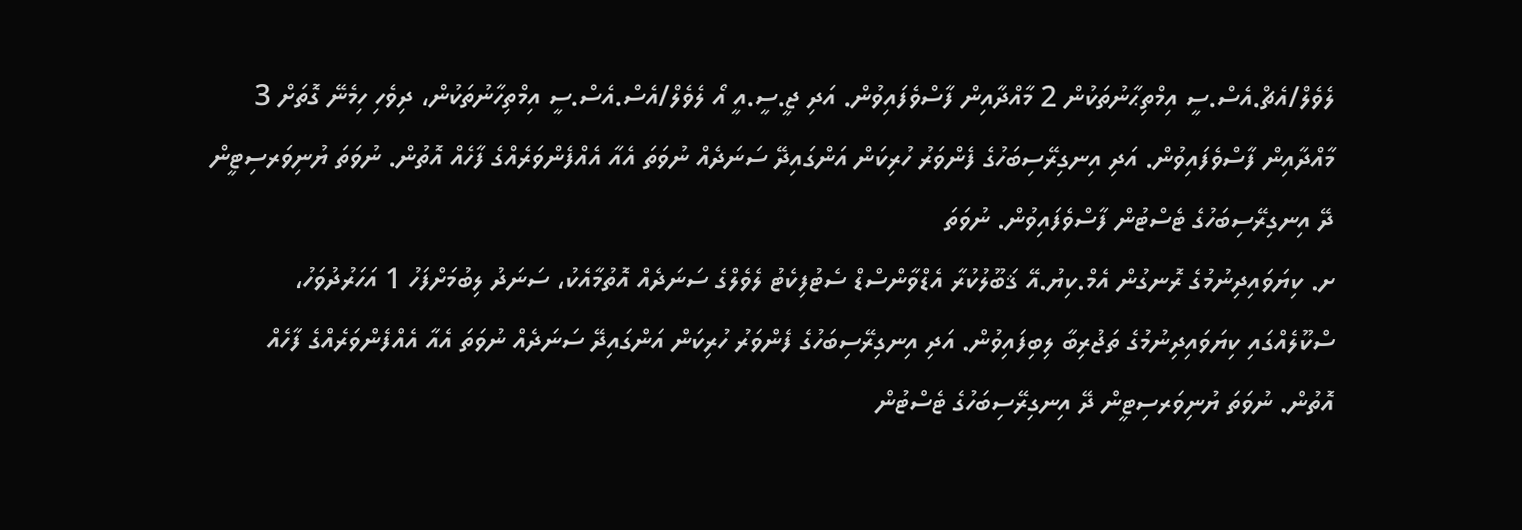ލެވެލް/އެޗް.އެސް.ސީ އިމްތިޙާނުތަކުން 2 މާއްދާއިން ފާސްވެފައިވުން. އަދި ޖީ.ސީ.އީ އޯ ލެވެލް/އެސް.އެސް.ސީ އިމްތިހާނުތަކުން، ދިވެހި ހިމެނޭ ގޮތަށް 3 މާއްދާއިން ފާސްވެފައިވުން. އަދި އިނގިރޭސިބަހުގެ ފެންވަރު ހުރިކަން އަންގައިދޭ ސަނަދެއް ނުވަތަ އެއާ އެއްފެންވަރެއްގެ ފާހެއް އޮތުން. ނުވަތަ ޔުނިވަރސިޓީން ދޭ އިނގިރޭސިބަހުގެ ޓެސްޓުން ފާސްވެފައިވުން. ނުވަތަ
ށ. ކިޔަވައިދިނުމުގެ ރޮނގުން އެމް.ކިޔު.އޭ ޤަބޫލުކުރާ އެޑްވާންސްޑް ސެޓުފިކެޓު ލެވެލްގެ ސަނަދެއް އޮތުމާއެކު، ސަނަދު ލިބުމަށްފަހު 1 އަހަރުދުވަހު، ސްކޫލެއްގައި ކިޔަވައިދިނުމުގެ ތަޖުރިބާ ލިބިފައިވުން. އަދި އިނގިރޭސިބަހުގެ ފެންވަރު ހުރިކަން އަންގައިދޭ ސަނަދެއް ނުވަތަ އެއާ އެއްފެންވަރެއްގެ ފާހެއް އޮތުން. ނުވަތަ ޔުނިވަރސިޓީން ދޭ އިނގިރޭސިބަހުގެ ޓެސްޓުން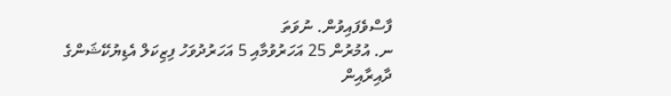ފާސްވެފައިވުން. ނުވަތަ
ނ. އުމުރުން 25 އަހަރުވުމާއި 5 އަހަރުދުވަހު ފިޒިކަލް އެޑިޔުކޭޝަންގެ ދާއިރާއިން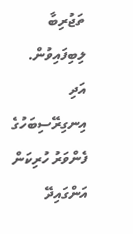ތަޖުރިބާ ލިބިފައިވުން. އަދި އިނގިރޭސިބަހުގެ ފެންވަރު ހުރިކަން އަންގައިދޭ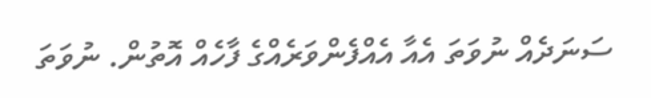ސަނަދެއް ނުވަތަ އެއާ އެއްފެންވަރެއްގެ ފާހެއް އޮތުން. ނުވަތަ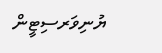ޔުނިވަރސިޓީން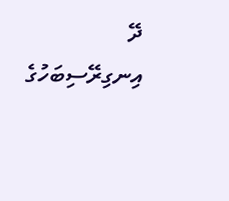ދޭ އިނގިރޭސިބަހުގެ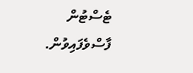ޓެސްޓުން ފާސްވެފައިވުން.